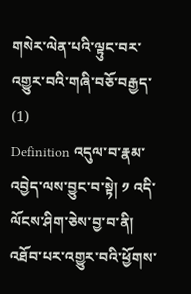གསེར་ལེན་པའི་ལྟུང་བར་འགྱུར་བའི་གཞི་བཅོ་བརྒྱད་ (1)
Definition འདུལ་བ་རྣམ་འབྱེད་ལས་བྱུང་བ་སྟེ། ༡ འདི་ལོངས་ཤིག་ཅེས་བྱ་བ་ནི། འཐོབ་པར་འགྱུར་བའི་ཕྱོགས་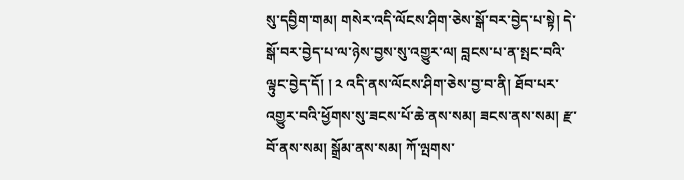སུ་དབྱིག་གམ། གསེར་འདི་ལོངས་ཤིག་ཅེས་སྒོ་བར་བྱེད་པ་སྟེ། དེ་སྒོ་བར་བྱེད་པ་ལ་ཉེས་བྱས་སུ་འགྱུར་ལ། བླངས་པ་ན་སྤང་བའི་ལྟུང་བྱེད་དོ། ། ༢ འདི་ནས་ལོངས་ཤིག་ཅེས་བྱ་བ་ནི། ཐོབ་པར་འགྱུར་བའི་ཕྱོགས་སུ་ཟངས་པོ་ཆེ་ནས་སམ། ཟངས་ནས་སམ། རྫ་བོ་ནས་སམ། སྒྲོམ་ནས་སམ། ཀོ་ལྤགས་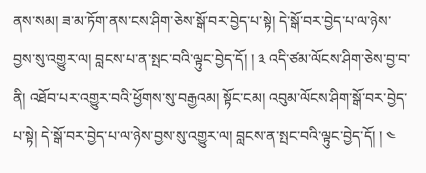ནས་སམ། ཟ་མ་ཏོག་ནས་ངས་ཤིག་ཅེས་སྒོ་བར་བྱེད་པ་སྟེ། དེ་སྒོ་བར་བྱེད་པ་ལ་ཉེས་བྱས་སུ་འགྱུར་ལ། བླངས་པ་ན་སྤང་བའི་ལྟུང་བྱེད་དོ། ། ༣ འདི་ཙམ་ལོངས་ཤིག་ཅེས་བྱ་བ་ནི། འཐོབ་པར་འགྱུར་བའི་ཕྱོགས་སུ་བརྒྱའམ། སྟོང་ངམ། འབུམ་ལོངས་ཤིག་སྒོ་བར་བྱེད་པ་སྟེ། དེ་སྒོ་བར་བྱེད་པ་ལ་ཉེས་བྱས་སུ་འགྱུར་ལ། བླངས་ན་སྤང་བའི་ལྟུང་བྱེད་དོ། ། ༤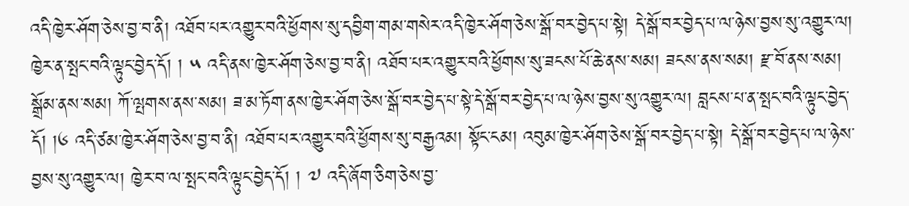འདི་ཁྱེར་ཤོག་ཅེས་བྱ་བ་ནི། འཐོབ་པར་འགྱུར་བའི་ཕྱོགས་སུ་དབྱིག་གམ་གསེར་འདི་ཁྱེར་ཤོག་ཅེས་སྒོ་བར་བྱེད་པ་སྟེ། དེ་སྒོ་བར་བྱེད་པ་ལ་ཉེས་བྱས་སུ་འགྱུར་ལ། ཁྱེར་ན་སྤང་བའི་ལྟུང་བྱེད་དོ། ། ༥ འདི་ནས་ཁྱེར་ཤོག་ཅེས་བྱ་བ་ནི། འཐོབ་པར་འགྱུར་བའི་ཕྱོགས་སུ་ཟངས་པོ་ཆེ་ནས་སམ། ཟངས་ནས་སམ། རྫ་བོ་ནས་སམ། སྒྲོམ་ནས་སམ། ཀོ་ལྤགས་ནས་སམ། ཟ་མ་ཏོག་ནས་ཁྱེར་ཤོག་ཅེས་སྒོ་བར་བྱེད་པ་སྟེ་དེ་སྒོ་བར་བྱེད་པ་ལ་ཉེས་བྱས་སུ་འགྱུར་ལ། བླངས་པ་ན་སྤང་བའི་ལྟུང་བྱེད་དོ། །༦ འདི་ཙམ་ཁྱེར་ཤོག་ཅེས་བྱ་བ་ནི། འཐོབ་པར་འགྱུར་བའི་ཕྱོགས་སུ་བརྒྱའམ། སྟོང་ངམ། འབུམ་ཁྱེར་ཤོག་ཅེས་སྒོ་བར་བྱེད་པ་སྟེ། དེ་སྒོ་བར་བྱེད་པ་ལ་ཉེས་བྱས་སུ་འགྱུར་ལ། ཁྱེར་བ་ལ་སྤང་བའི་ལྟུང་བྱེད་དོ། ། ༧ འདི་ཞོག་ཅིག་ཅེས་བྱ་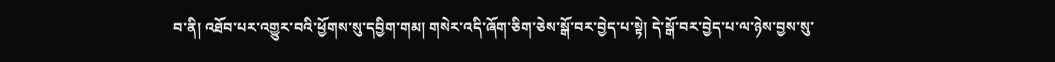བ་ནི། འཐོབ་པར་འགྱུར་བའི་ཕྱོགས་སུ་དབྱིག་གམ། གསེར་འདི་ཞོག་ཅིག་ཅེས་སྒོ་བར་བྱེད་པ་སྟེ། དེ་སྒོ་བར་བྱེད་པ་ལ་ཉེས་བྱས་སུ་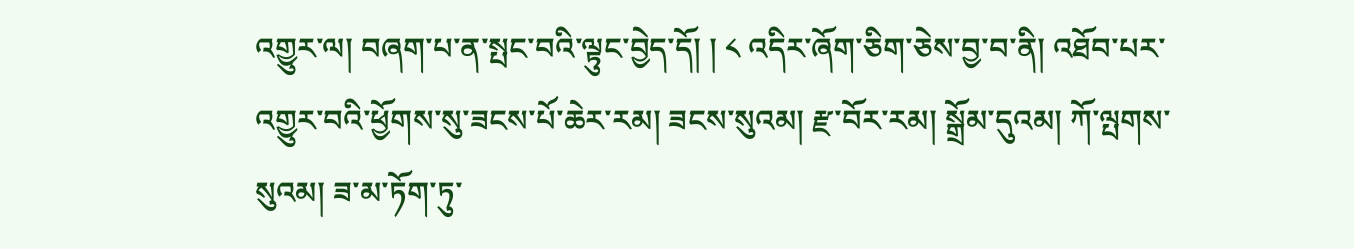འགྱུར་ལ། བཞག་པ་ན་སྤང་བའི་ལྟུང་བྱེད་དོ། ། ༨ འདིར་ཞོག་ཅིག་ཅེས་བྱ་བ་ནི། འཐོབ་པར་འགྱུར་བའི་ཕྱོགས་སུ་ཟངས་པོ་ཆེར་རམ། ཟངས་སུའམ། རྫ་བོར་རམ། སྒྲོམ་དུའམ། ཀོ་ལྤགས་སུའམ། ཟ་མ་ཏོག་ཏུ་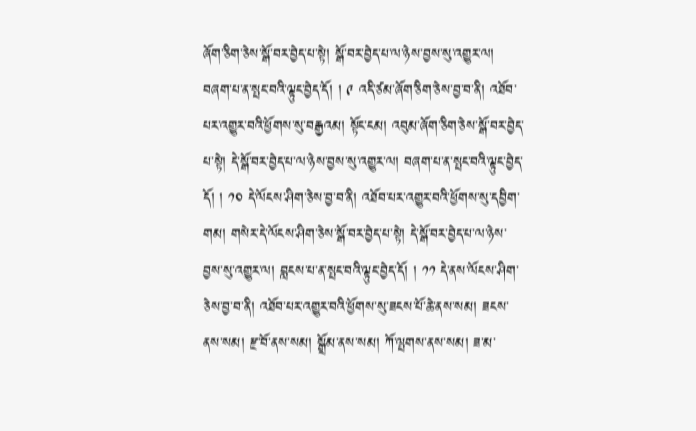ཞོག་ཅིག་ཅེས་སྒོ་བར་བྱེད་པ་སྟེ། སྒོ་བར་བྱེད་པ་ལ་ཉེས་བྱས་སུ་འགྱུར་ལ། བཞག་པ་ན་སྤང་བའི་ལྟུང་བྱེད་དོ། ། ༩ འདི་ཙམ་ཞོག་ཅིག་ཅེས་བྱ་བ་ནི། འཐོབ་པར་འགྱུར་བའི་ཕྱོགས་སུ་བརྒྱའམ། སྟོང་ངམ། འབུམ་ཞོག་ཅིག་ཅེས་སྒོ་བར་བྱེད་པ་སྟེ། དེ་སྒོ་བར་བྱེད་པ་ལ་ཉེས་བྱས་སུ་འགྱུར་ལ། བཞག་པ་ན་སྤང་བའི་ལྟུང་བྱེད་དོ། ། ༡༠ དེ་ལོངས་ཤིག་ཅེས་བྱ་བ་ནི། འཐོབ་པར་འགྱུར་བའི་ཕྱོགས་སུ་དབྱིག་གམ། གསེར་དེ་ལོངས་ཤིག་ཅེས་སྒོ་བར་བྱེད་པ་སྟེ། དེ་སྒོ་བར་བྱེད་པ་ལ་ཉེས་བྱས་སུ་འགྱུར་ལ། བླངས་པ་ན་སྤང་བའི་ལྟུང་བྱེད་དོ། ། ༡༡ དེ་ནས་ལོངས་ཤིག་ཅེས་བྱ་བ་ནི། འཐོབ་པར་འགྱུར་བའི་ཕྱོགས་སུ་ཟངས་པོ་ཆེ་ནས་སམ། ཟངས་ནས་སམ། རྫ་བོ་ནས་སམ། སྒྲོམ་ནས་སམ། ཀོ་ལྤགས་ནས་སམ། ཟ་མ་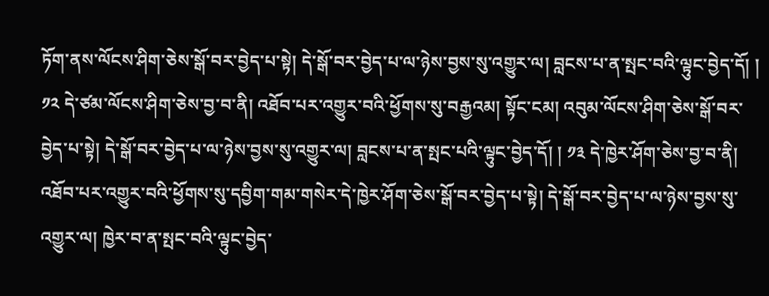ཏོག་ནས་ལོངས་ཤིག་ཅེས་སྒོ་བར་བྱེད་པ་སྟེ། དེ་སྒོ་བར་བྱེད་པ་ལ་ཉེས་བྱས་སུ་འགྱུར་ལ། བླངས་པ་ན་སྤང་བའི་ལྟུང་བྱེད་དོ། ། ༡༢ དེ་ཙམ་ལོངས་ཤིག་ཅེས་བྱ་བ་ནི། འཐོབ་པར་འགྱུར་བའི་ཕྱོགས་སུ་བརྒྱའམ། སྟོང་ངམ། འབུམ་ལོངས་ཤིག་ཅེས་སྒོ་བར་བྱེད་པ་སྟེ། དེ་སྒོ་བར་བྱེད་པ་ལ་ཉེས་བྱས་སུ་འགྱུར་ལ། བླངས་པ་ན་སྤང་པའི་ལྟུང་བྱེད་དོ། ། ༡༣ དེ་ཁྱེར་ཤོག་ཅེས་བྱ་བ་ནི། འཐོབ་པར་འགྱུར་བའི་ཕྱོགས་སུ་དབྱིག་གམ་གསེར་དེ་ཁྱེར་ཤོག་ཅེས་སྒོ་བར་བྱེད་པ་སྟེ། དེ་སྒོ་བར་བྱེད་པ་ལ་ཉེས་བྱས་སུ་འགྱུར་ལ། ཁྱེར་བ་ན་སྤང་བའི་ལྟུང་བྱེད་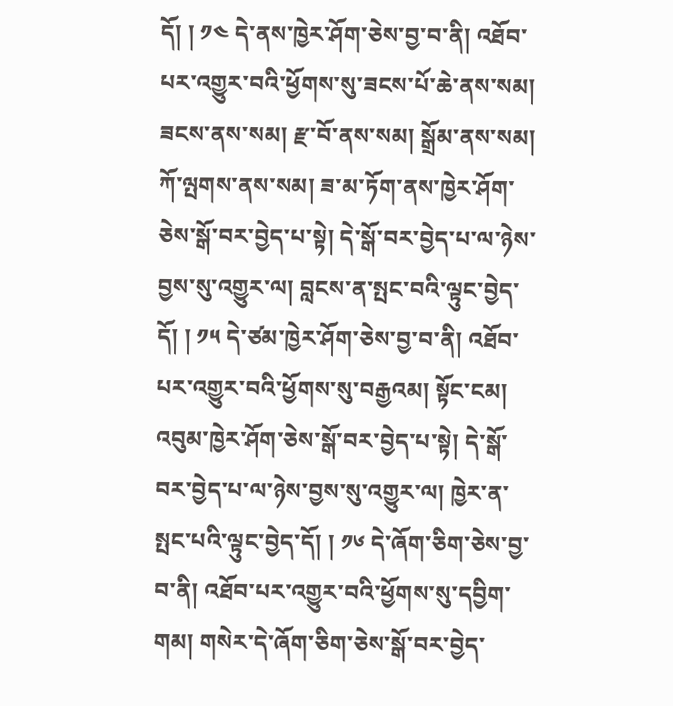དོ། ། ༡༤ དེ་ནས་ཁྱེར་ཤོག་ཅེས་བྱ་བ་ནི། འཐོབ་པར་འགྱུར་བའི་ཕྱོགས་སུ་ཟངས་པོ་ཆེ་ནས་སམ། ཟངས་ནས་སམ། རྫ་བོ་ནས་སམ། སྒྲོམ་ནས་སམ། ཀོ་ལྤགས་ནས་སམ། ཟ་མ་ཏོག་ནས་ཁྱེར་ཤོག་ཅེས་སྒོ་བར་བྱེད་པ་སྟེ། དེ་སྒོ་བར་བྱེད་པ་ལ་ཉེས་བྱས་སུ་འགྱུར་ལ། བླངས་ན་སྤང་བའི་ལྟུང་བྱེད་དོ། ། ༡༥ དེ་ཙམ་ཁྱེར་ཤོག་ཅེས་བྱ་བ་ནི། འཐོབ་པར་འགྱུར་བའི་ཕྱོགས་སུ་བརྒྱའམ། སྟོང་ངམ། འབུམ་ཁྱེར་ཤོག་ཅེས་སྒོ་བར་བྱེད་པ་སྟེ། དེ་སྒོ་བར་བྱེད་པ་ལ་ཉེས་བྱས་སུ་འགྱུར་ལ། ཁྱེར་ན་སྤང་པའི་ལྟུང་བྱེད་དོ། ། ༡༦ དེ་ཞོག་ཅིག་ཅེས་བྱ་བ་ནི། འཐོབ་པར་འགྱུར་བའི་ཕྱོགས་སུ་དབྱིག་གམ། གསེར་དེ་ཞོག་ཅིག་ཅེས་སྒོ་བར་བྱེད་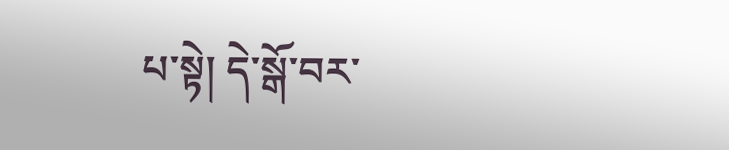པ་སྟེ། དེ་སྒོ་བར་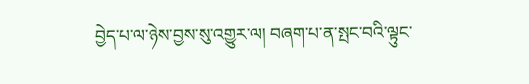བྱེད་པ་ལ་ཉེས་བྱས་སུ་འགྱུར་ལ། བཞག་པ་ན་སྤང་བའི་ལྟུང་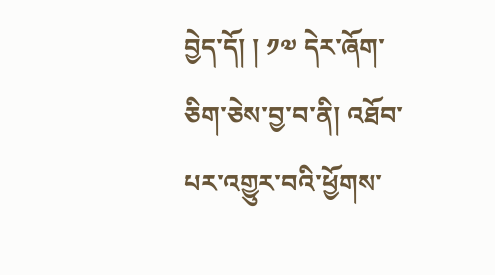བྱེད་དོ། ། ༡༧ དེར་ཞོག་ཅིག་ཅེས་བྱ་བ་ནི། འཐོབ་པར་འགྱུར་བའི་ཕྱོགས་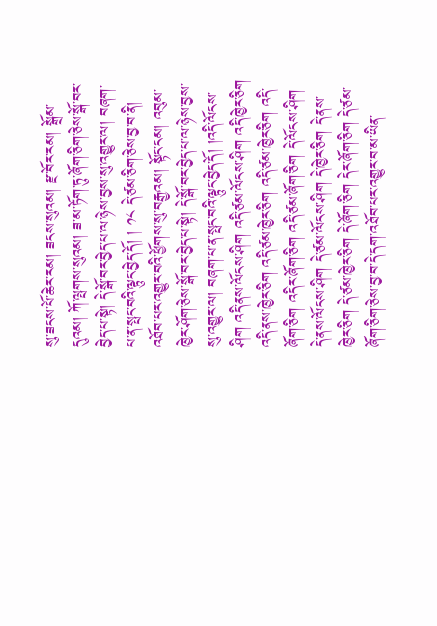སུ་ཟངས་པོ་ཆེར་རམ། ཟངས་སུའམ། རྫ་བོར་རམ། སྒྲོམ་དུའམ། ཀོ་ལྤགས་སུའམ། ཟ་མ་ཏོག་ཏུ་ཞོག་ཅིག་ཅེས་སྒོ་བར་བྱེད་པ་སྟེ། དེ་སྒོ་བར་བྱེད་པ་ལ་ཉེས་བྱས་སུ་འགྱུར་ལ། བཞག་པ་ན་སྤང་བའི་ལྟུང་བྱེད་དོ། ། ༡༨ དེ་ཙམ་ཅིག་ཅེས་བྱ་བ་ནི། འཐོབ་པར་འགྱུར་བའི་ཕྱོགས་སུ་བརྒྱའམ། སྟོང་ངམ། འབུམ་ཁྱེར་ཤོག་ཅེས་སྒོ་བར་བྱེད་པ་སྟེ། དེ་སྒོ་བར་བྱེད་པ་ལ་ཉེས་བྱས་སུ་འགྱུར་ལ། བཞག་པ་ན་སྤང་བའི་ལྟུང་བྱེད་དོ། །འདི་ལོངས་ཤིག འདི་ནས་ལོངས་ཤིག འདི་ཙམ་ལོངས་ཤིག འདི་ཁྱེར་ཅིག འདི་ནས་ཁྱེར་ཅིག འདི་ཙམ་ཁྱེར་ཅིག འདི་ཙམ་ཁྱེར་ཅིག འདི་ཞོག་ཅིག འདིར་ཞོག་ཅིག འདི་ཙམ་ཞོག་ཅིག དེ་ལོངས་ཤིག དེ་ནས་ལོངས་ཤིག དེ་ཙམ་ལོངས་ཤིག དེ་ཁྱེར་ཅིག དེ་ནས་ཁྱེར་ཅིག དེ་ཙམ་ཁྱེར་ཅིག དེ་ཞོག་ཅིག དེར་ཞོག་ཅིག དེ་ཙམ་ཞོག་ཅིག་ཅེས་བྱ་བ་དེ་དག་འཐོབ་པར་འགྱུར་བ་མ་ཡིན་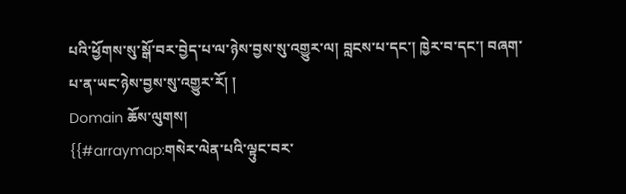པའི་ཕྱོགས་སུ་སྒོ་བར་བྱེད་པ་ལ་ཉེས་བྱས་སུ་འགྱུར་ལ། བླངས་པ་དང་། ཁྱེར་བ་དང་། བཞག་པ་ན་ཡང་ཉེས་བྱས་སུ་འགྱུར་རོ། །
Domain ཆོས་ལུགས།
{{#arraymap:གསེར་ལེན་པའི་ལྟུང་བར་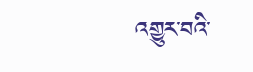འགྱུར་བའི་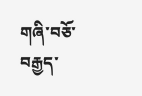གཞི་བཅོ་བརྒྱད་